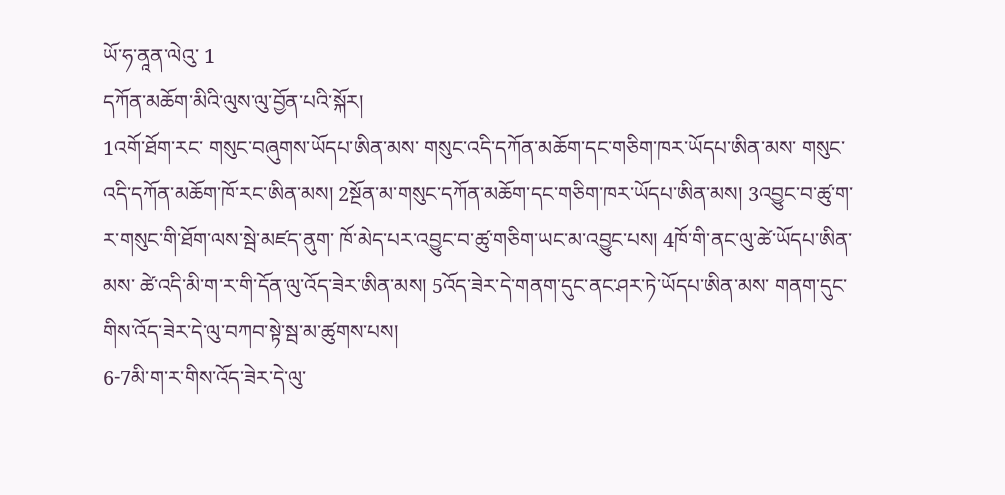ཡོ་ཧ་ནཱན་ལེའུ་ 1
དཀོན་མཆོག་མིའི་ལུས་ལུ་བྱོན་པའི་སྐོར།
1འགོ་ཐོག་རང་ གསུང་བཞུགས་ཡོདཔ་ཨིན་མས་ གསུང་འདི་དཀོན་མཆོག་དང་གཅིག་ཁར་ཡོདཔ་ཨིན་མས་ གསུང་འདི་དཀོན་མཆོག་ཁོ་རང་ཨིན་མས། 2སྔོན་མ་གསུང་དཀོན་མཆོག་དང་གཅིག་ཁར་ཡོདཔ་ཨིན་མས། 3འབྱུང་བ་ཚུ་ག་ར་གསུང་གི་ཐོག་ལས་སྦེ་མཛད་ནུག་ ཁོ་མེད་པར་འབྱུང་བ་ཚུ་གཅིག་ཡང་མ་འབྱུང་པས། 4ཁོ་གི་ནང་ལུ་ཚེ་ཡོདཔ་ཨིན་མས་ ཚེ་འདི་མི་ག་ར་གི་དོན་ལུ་འོད་ཟེར་ཨིན་མས། 5འོད་ཟེར་དེ་གནག་དུང་ནང་ཤར་ཏེ་ཡོདཔ་ཨིན་མས་ གནག་དུང་གིས་འོད་ཟེར་དེ་ལུ་བཀབ་སྟེ་སྦ་མ་ཚུགས་པས།
6-7མི་ག་ར་གིས་འོད་ཟེར་དེ་ལུ་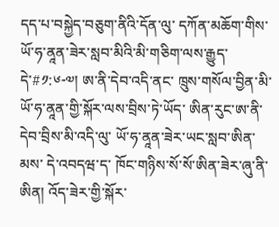དད་པ་བསྐྱེད་བཅུག་ནིའི་དོན་ལུ་ དཀོན་མཆོག་གིས་ ཡོ་ཧ་ནཱན་ཟེར་སླབ་མིའི་མི་གཅིག་ལས་རྒྱུད་དེ་#༡:༦-༧། ཨ་ནི་དེབ་འདི་ནང་ ཁྲུས་གསོལ་བྱིན་མི་ ཡོ་ཧ་ནཱན་གྱི་སྐོར་ལས་བྲིས་ཏེ་ཡོད་ ཨིན་རུང་ཨ་ནི་དེབ་བྲིས་མི་འདི་ལུ་ ཡོ་ཧ་ནཱན་ཟེར་ཡང་སླབ་ཨིན་མས་ དེ་འབདཝ་ད་ ཁོང་གཉིས་སོ་སོ་ཨིན་ཟེར་ཞུ་ནི་ཨིན། འོད་ཟེར་གྱི་སྐོར་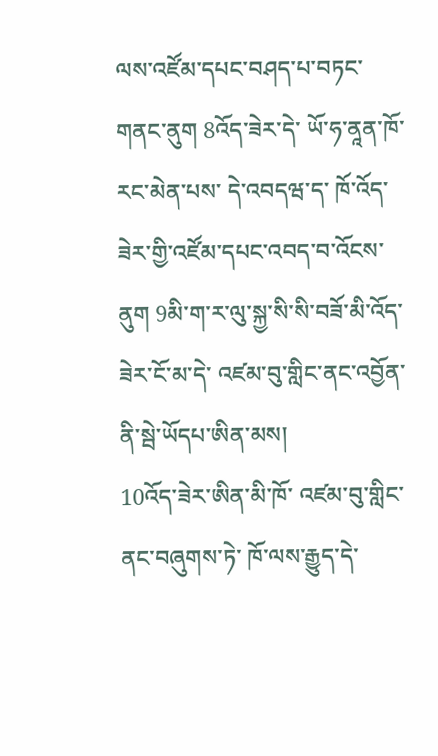ལས་འཛོམ་དཔང་བཤད་པ་བཏང་གནང་ནུག 8འོད་ཟེར་དེ་ ཡོ་ཧ་ནཱན་ཁོ་རང་མེན་པས་ དེ་འབདཝ་ད་ ཁོ་འོད་ཟེར་གྱི་འཛོམ་དཔང་འབད་བ་འོངས་ནུག 9མི་ག་ར་ལུ་སྐྱ་སི་སི་བཟོ་མི་འོད་ཟེར་ངོ་མ་དེ་ འཛམ་བུ་གླིང་ནང་འབྱོན་ནི་སྦེ་ཡོདཔ་ཨིན་མས།
10འོད་ཟེར་ཨིན་མི་ཁོ་ འཛམ་བུ་གླིང་ནང་བཞུགས་ཏེ་ ཁོ་ལས་རྒྱུད་དེ་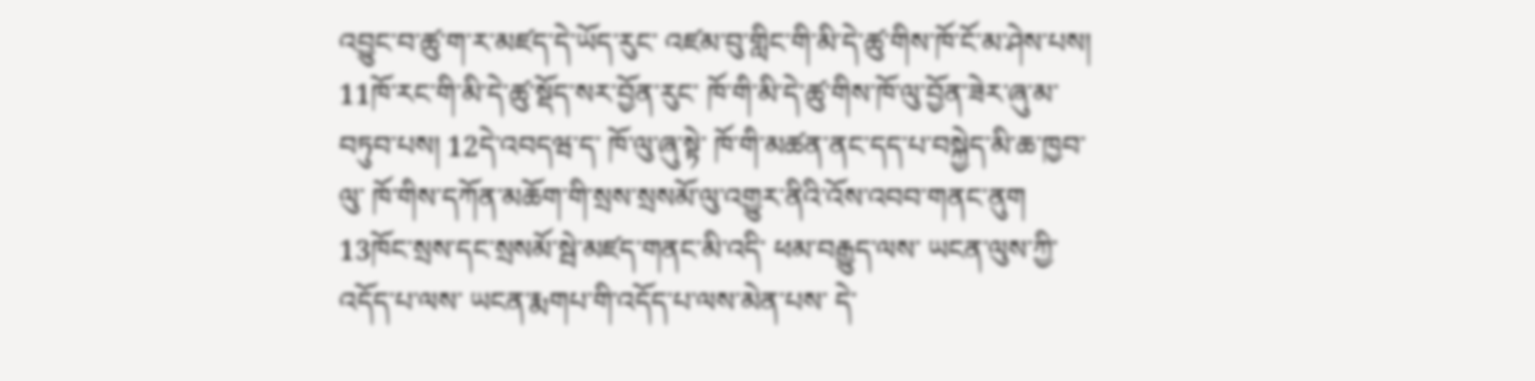འབྱུང་བ་ཚུ་ག་ར་མཛད་དེ་ཡོད་རུང་ འཛམ་བུ་གླིང་གི་མི་དེ་ཚུ་གིས་ཁོ་ངོ་མ་ཤེས་པས། 11ཁོ་རང་གི་མི་དེ་ཚུ་སྡོད་སར་བྱོན་རུང་ ཁོ་གི་མི་དེ་ཚུ་གིས་ཁོ་ལུ་བྱོན་ཟེར་ཞུ་མ་བཏུབ་པས། 12དེ་འབདཝ་ད་ ཁོ་ལུ་ཞུ་སྟེ་ ཁོ་གི་མཚན་ནང་དད་པ་བསྐྱེད་མི་ཆ་ཁྱབ་ལུ་ ཁོ་གིས་དཀོན་མཆོག་གི་སྲས་སྲསམོ་ལུ་འགྱུར་ནིའི་འོས་འབབ་གནང་ནུག 13ཁོང་སྲས་དང་སྲསམོ་སྦེ་མཛད་གནང་མི་འདི་ ཕམ་བརྒྱུད་ལས་ ཡངན་ལུས་ཀྱི་འདོད་པ་ལས་ ཡངན་རྨགཔ་གི་འདོད་པ་ལས་མེན་པས་ དེ་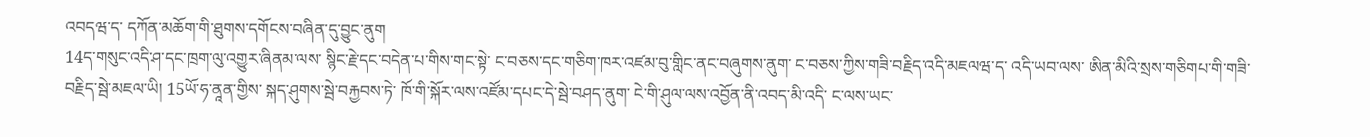འབདཝ་ད་ དཀོན་མཆོག་གི་ཐུགས་དགོངས་བཞིན་དུ་བྱུང་ནུག
14ད་གསུང་འདི་ཤ་དང་ཁྲག་ལུ་འགྱུར་ཞིནམ་ལས་ སྙིང་རྗེ་དང་བདེན་པ་གིས་གང་སྟེ་ ང་བཅས་དང་གཅིག་ཁར་འཛམ་བུ་གླིང་ནང་བཞུགས་ནུག་ ང་བཅས་ཀྱིས་གཟི་བརྗིད་འདི་མཇལཝ་ད་ འདི་ཡབ་ལས་ ཨིན་མིའི་སྲས་གཅིགཔ་གི་གཟི་བརྗིད་སྦེ་མཇལ་ཡི། 15ཡོ་ཧ་ནཱན་གྱིས་ སྐད་ཤུགས་སྦེ་བརྐྱབས་ཏེ་ ཁོ་གི་སྐོར་ལས་འཛོམ་དཔང་དེ་སྦེ་བཤད་ནུག་ ངེ་གི་ཤུལ་ལས་འབྱོན་ནི་འབད་མི་འདི་ ང་ལས་ཡང་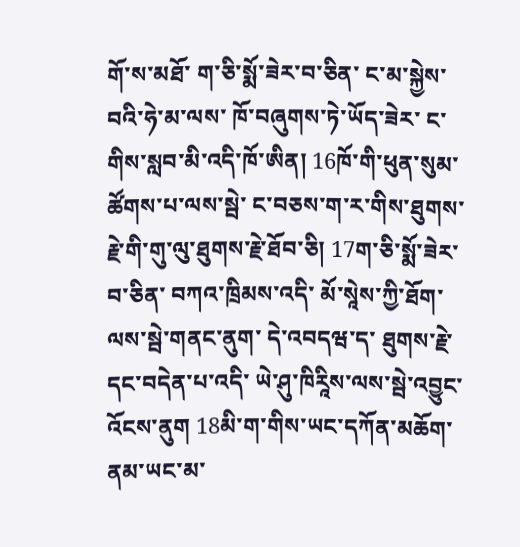གོ་ས་མཐོ་ ག་ཅི་སྨོ་ཟེར་བ་ཅིན་ ང་མ་སྐྱེས་བའི་ཧེ་མ་ལས་ ཁོ་བཞུགས་ཏེ་ཡོད་ཟེར་ ང་གིས་སླབ་མི་འདི་ཁོ་ཨིན། 16ཁོ་གི་ཕུན་སུམ་ཚོགས་པ་ལས་སྦེ་ ང་བཅས་ག་ར་གིས་ཐུགས་རྗེ་གི་གུ་ལུ་ཐུགས་རྗེ་ཐོབ་ཅི། 17ག་ཅི་སྨོ་ཟེར་བ་ཅིན་ བཀའ་ཁྲིམས་འདི་ མོ་སཱེས་ཀྱི་ཐོག་ལས་སྦེ་གནང་ནུག་ དེ་འབདཝ་ད་ ཐུགས་རྗེ་དང་བདེན་པ་འདི་ ཡེ་ཤུ་ཁིརཱིས་ལས་སྦེ་འབྱུང་འོངས་ནུག 18མི་ག་གིས་ཡང་དཀོན་མཆོག་ནམ་ཡང་མ་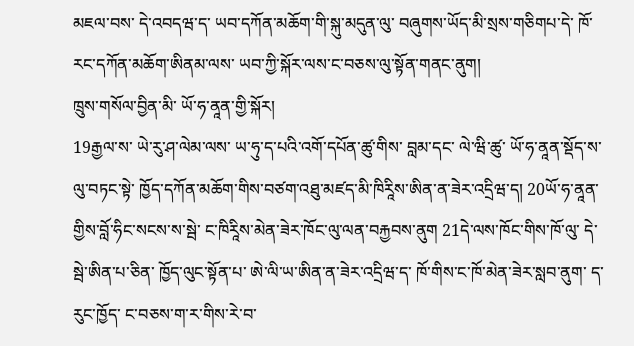མཇལ་བས་ དེ་འབདཝ་ད་ ཡབ་དཀོན་མཆོག་གི་སྐུ་མདུན་ལུ་ བཞུགས་ཡོད་མི་སྲས་གཅིགཔ་དེ་ ཁོ་རང་དཀོན་མཆོག་ཨིནམ་ལས་ ཡབ་ཀྱི་སྐོར་ལས་ང་བཅས་ལུ་སྟོན་གནང་ནུག།
ཁྲུས་གསོལ་བྱིན་མི་ ཡོ་ཧ་ནཱན་གྱི་སྐོར།
19རྒྱལ་ས་ ཡེ་རུ་ཤ་ལེམ་ལས་ ཡ་ཧུ་ད་པའི་འགོ་དཔོན་ཚུ་གིས་ བླམ་དང་ ལེ་ཝི་ཚུ་ ཡོ་ཧ་ནཱན་སྡོད་ས་ལུ་བཏང་སྟེ་ ཁྱོད་དཀོན་མཆོག་གིས་བཙག་འཐུ་མཛད་མི་ཁིརཱིས་ཨིན་ན་ཟེར་འདྲིཝ་ད། 20ཡོ་ཧ་ནཱན་གྱིས་བློ་ཧིང་སངས་ས་སྦེ་ ང་ཁིརཱིས་མེན་ཟེར་ཁོང་ལུ་ལན་བརྐྱབས་ནུག 21དེ་ལས་ཁོང་གིས་ཁོ་ལུ་ དེ་སྦེ་ཨིན་པ་ཅིན་ ཁྱོད་ལུང་སྟོན་པ་ ཨེ་ལི་ཡ་ཨིན་ན་ཟེར་འདྲིཝ་ད་ ཁོ་གིས་ང་ཁོ་མེན་ཟེར་སླབ་ནུག་ ད་རུང་ཁྱོད་ ང་བཅས་ག་ར་གིས་རེ་བ་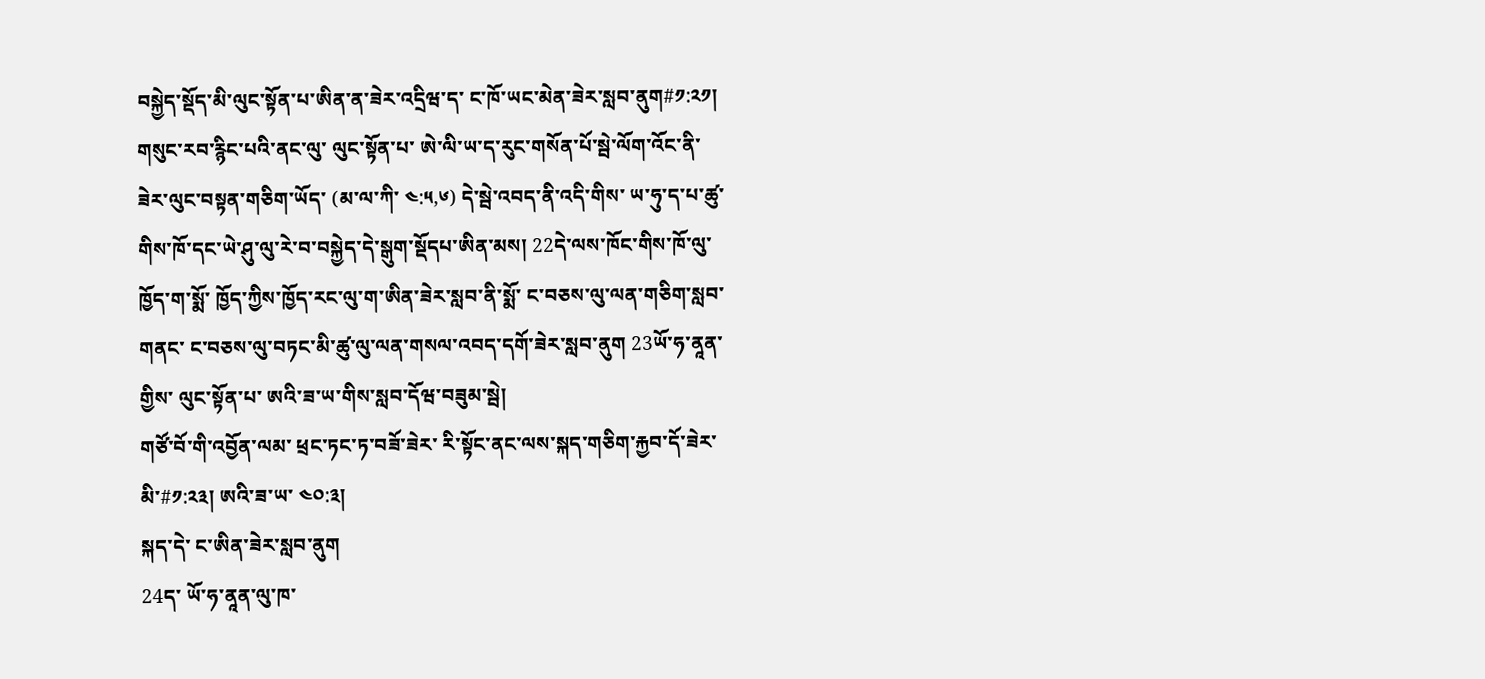བསྐྱེད་སྡོད་མི་ལུང་སྟོན་པ་ཨིན་ན་ཟེར་འདྲིཝ་ད་ ང་ཁོ་ཡང་མེན་ཟེར་སླབ་ནུག#༡:༢༡། གསུང་རབ་རྙིང་པའི་ནང་ལུ་ ལུང་སྟོན་པ་ ཨེ་ལི་ཡ་ད་རུང་གསོན་པོ་སྦེ་ལོག་འོང་ནི་ཟེར་ལུང་བསྟན་གཅིག་ཡོད་ (མ་ལ་ཀི་ ༤:༥,༦) དེ་སྦེ་འབད་ནི་འདི་གིས་ ཡ་ཧུ་ད་པ་ཚུ་གིས་ཁོ་དང་ཡེ་ཤུ་ལུ་རེ་བ་བསྐྱེད་དེ་སྒུག་སྡོདཔ་ཨིན་མས། 22དེ་ལས་ཁོང་གིས་ཁོ་ལུ་ ཁྱོད་ག་སྨོ་ ཁྱོད་ཀྱིས་ཁྱོད་རང་ལུ་ག་ཨིན་ཟེར་སླབ་ནི་སྨོ་ ང་བཅས་ལུ་ལན་གཅིག་སླབ་གནང་ ང་བཅས་ལུ་བཏང་མི་ཚུ་ལུ་ལན་གསལ་འབད་དགོ་ཟེར་སླབ་ནུག 23ཡོ་ཧ་ནཱན་གྱིས་ ལུང་སྟོན་པ་ ཨའི་ཟ་ཡ་གིས་སླབ་དོཝ་བཟུམ་སྦེ།
གཙོ་བོ་གི་འབྱོན་ལམ་ ཕྲང་ཏང་ཏ་བཟོ་ཟེར་ རི་སྟོང་ནང་ལས་སྐད་གཅིག་རྐྱབ་དོ་ཟེར་མི་#༡:༢༣། ཨའི་ཟ་ཡ་ ༤༠:༣།
སྐད་དེ་ ང་ཨིན་ཟེར་སླབ་ནུག
24ད་ ཡོ་ཧ་ནཱན་ལུ་ཁ་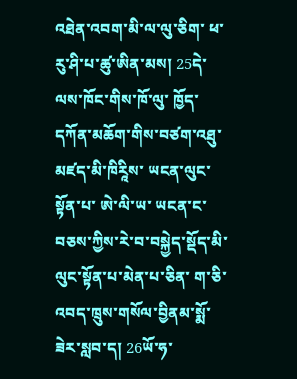འཐེན་འབག་མི་ལ་ལུ་ཅིག་ ཕ་རུ་ཤི་པ་ཚུ་ཨིན་མས། 25དེ་ལས་ཁོང་གིས་ཁོ་ལུ་ ཁྱོད་དཀོན་མཆོག་གིས་བཙག་འཐུ་མཛད་མི་ཁིརཱིས་ ཡངན་ལུང་སྟོན་པ་ ཨེ་ལི་ཡ་ ཡངན་ང་བཅས་ཀྱིས་རེ་བ་བསྐྱེད་སྡོད་མི་ལུང་སྟོན་པ་མེན་པ་ཅིན་ ག་ཅི་འབད་ཁྲུས་གསོལ་བྱིནམ་སྨོ་ཟེར་སླབ་ད། 26ཡོ་ཧ་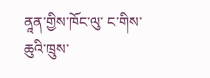ནཱན་གྱིས་ཁོང་ལུ་ ང་གིས་ཆུའི་ཁྲུས་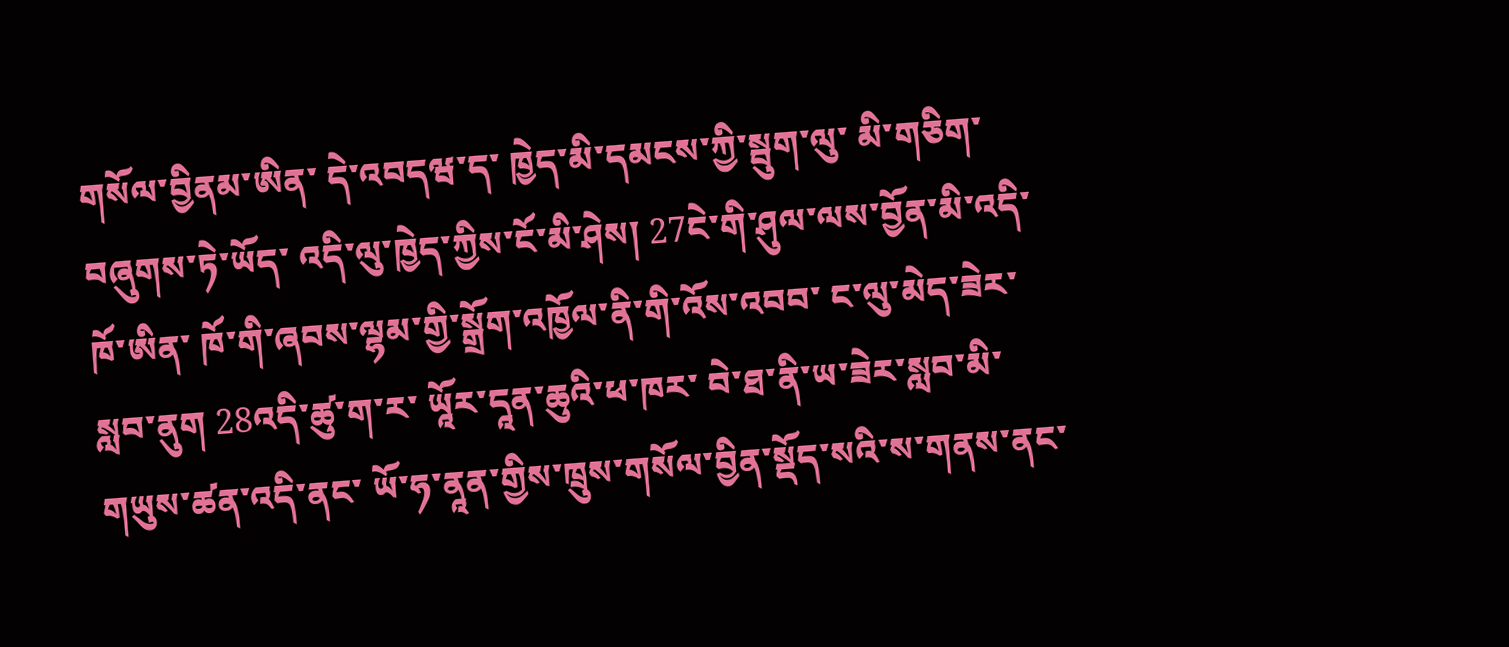གསོལ་བྱིནམ་ཨིན་ དེ་འབདཝ་ད་ ཁྱེད་མི་དམངས་ཀྱི་སྦུག་ལུ་ མི་གཅིག་བཞུགས་ཏེ་ཡོད་ འདི་ལུ་ཁྱེད་ཀྱིས་ངོ་མི་ཤེས། 27ངེ་གི་ཤུལ་ལས་བྱོན་མི་འདི་ཁོ་ཨིན་ ཁོ་གི་ཞབས་ལྷམ་གྱི་སྒྲོག་འཁྱོལ་ནི་གི་འོས་འབབ་ ང་ལུ་མེད་ཟེར་སླབ་ནུག 28འདི་ཚུ་ག་ར་ ཡཱོར་དཱན་ཆུའི་ཕ་ཁར་ བེ་ཐ་ནི་ཡ་ཟེར་སླབ་མི་གཡུས་ཚན་འདི་ནང་ ཡོ་ཧ་ནཱན་གྱིས་ཁྲུས་གསོལ་བྱིན་སྡོད་སའི་ས་གནས་ནང་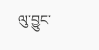ལུ་བྱུང་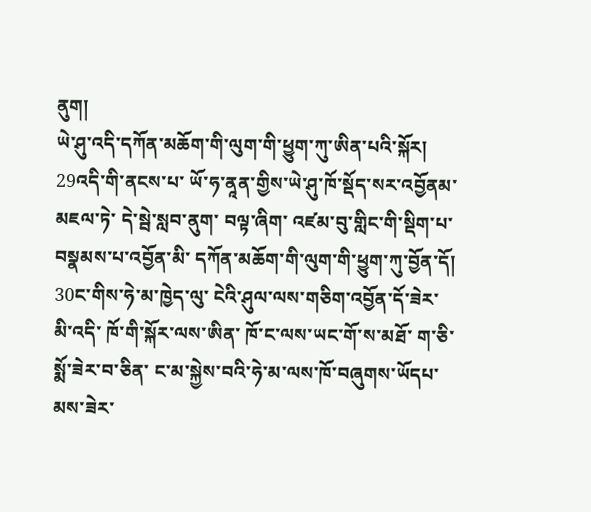ནུག།
ཡེ་ཤུ་འདི་དཀོན་མཆོག་གི་ལུག་གི་ཕྱུག་ཀུ་ཨིན་པའི་སྐོར།
29འདི་གི་ནངས་པ་ ཡོ་ཧ་ནཱན་གྱིས་ཡེ་ཤུ་ཁོ་སྡོད་སར་འབྱོནམ་མཇལ་ཏེ་ དེ་སྦེ་སླབ་ནུག་ བལྟ་ཞིག་ འཛམ་བུ་གླིང་གི་སྡིག་པ་བསྣམས་པ་འབྱོན་མི་ དཀོན་མཆོག་གི་ལུག་གི་ཕྱུག་ཀུ་བྱོན་དོ། 30ང་གིས་ཧེ་མ་ཁྱེད་ལུ་ ངེའི་ཤུལ་ལས་གཅིག་འབྱོན་དོ་ཟེར་མི་འདི་ ཁོ་གི་སྐོར་ལས་ཨིན་ ཁོ་ང་ལས་ཡང་གོ་ས་མཐོ་ ག་ཅི་སྨོ་ཟེར་བ་ཅིན་ ང་མ་སྐྱེས་བའི་ཧེ་མ་ལས་ཁོ་བཞུགས་ཡོདཔ་མས་ཟེར་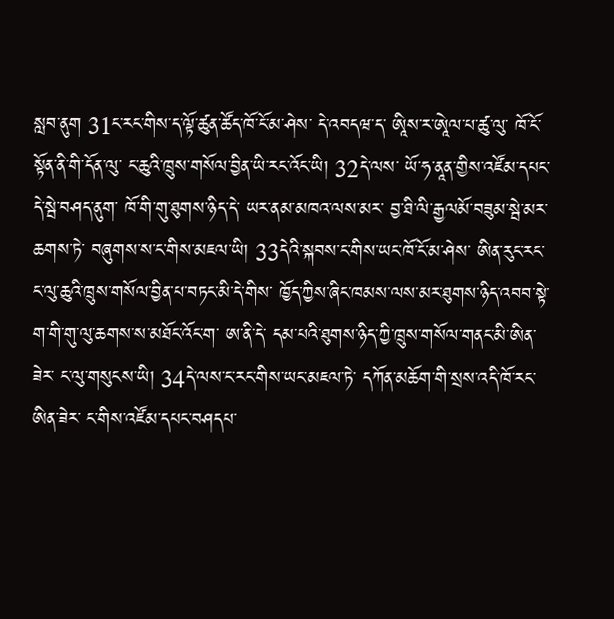སླབ་ནུག 31ང་རང་གིས་ད་ལྟོ་ཚུན་ཚོད་ཁོ་ངོ་མ་ཤེས་ དེ་འབདཝ་ད་ ཨཱིས་ར་ཨཱེལ་པ་ཚུ་ལུ་ ཁོ་ངོ་སྟོན་ནི་གི་དོན་ལུ་ ང་ཆུའི་ཁྲུས་གསོལ་བྱིན་ཡི་རང་འོང་ཡི། 32དེ་ལས་ ཡོ་ཧ་ནཱན་གྱིས་འཛོམ་དཔང་དེ་སྦེ་བཤད་ནུག་ ཁོ་གི་གུ་ཐུགས་ཉིད་དེ་ ཡར་ནམ་མཁའ་ལས་མར་ བྱ་ཐི་ལི་རྒྱལམོ་བཟུམ་སྦེ་མར་ཆགས་ཏེ་ བཞུགས་ས་ང་གིས་མཇལ་ཡི། 33དེའི་སྐབས་ང་གིས་ཡང་ཁོ་ངོ་མ་ཤེས་ ཨིན་རུང་རང་ ང་ལུ་ཆུའི་ཁྲུས་གསོལ་བྱིན་པ་བཏང་མི་དེ་གིས་ ཁྱོད་ཀྱིས་ཞིང་ཁམས་ལས་མར་ཐུགས་ཉིད་འབབ་སྟེ་ ག་གི་གུ་ལུ་ཆགས་ས་མཐོང་འོང་ག་ ཨ་ནི་དེ་ དམ་པའི་ཐུགས་ཉིད་ཀྱི་ཁྲུས་གསོལ་གནང་མི་ཨིན་ཟེར་ ང་ལུ་གསུངས་ཡི། 34དེ་ལས་ང་རང་གིས་ཡང་མཇལ་ཏེ་ དཀོན་མཆོག་གི་སྲས་འདི་ཁོ་རང་ཨིན་ཟེར་ ང་གིས་འཛོམ་དཔང་བཤདཔ་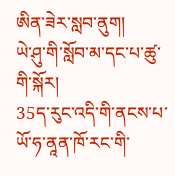ཨིན་ཟེར་སླབ་ནུག།
ཡེ་ཤུ་གི་སློབ་མ་དང་པ་ཚུ་གི་སྐོར།
35ད་རུང་འདི་གི་ནངས་པ་ ཡོ་ཧ་ནཱན་ཁོ་རང་གི་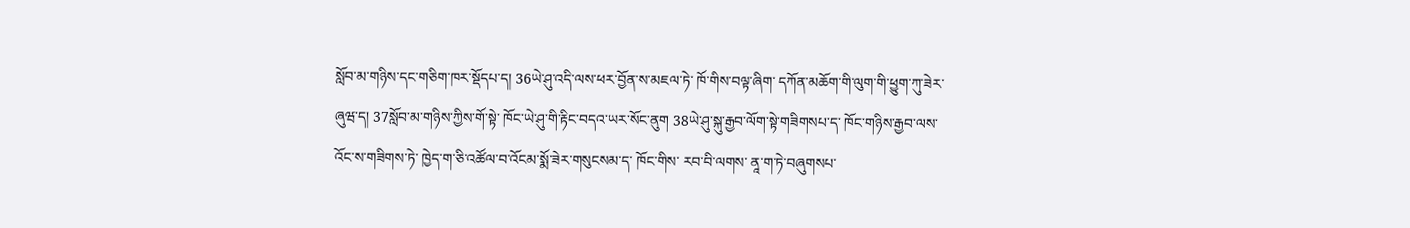སློབ་མ་གཉིས་དང་གཅིག་ཁར་སྡོདཔ་ད། 36ཡེ་ཤུ་འདི་ལས་ཕར་བྱོན་ས་མཇལ་ཏེ་ ཁོ་གིས་བལྟ་ཞིག་ དཀོན་མཆོག་གི་ལུག་གི་ཕྱུག་ཀུ་ཟེར་ཞུཝ་ད། 37སློབ་མ་གཉིས་ཀྱིས་གོ་སྟེ་ ཁོང་ཡེ་ཤུ་གི་རྟིང་བདའ་ཡར་སོང་ནུག 38ཡེ་ཤུ་སྐུ་རྒྱབ་ལོག་སྟེ་གཟིགསཔ་ད་ ཁོང་གཉིས་རྒྱབ་ལས་འོང་ས་གཟིགས་ཏེ་ ཁྱེད་ག་ཅི་འཚོལ་བ་འོངམ་སྨོ་ཟེར་གསུངསམ་ད་ ཁོང་གིས་ རབ་བི་ལགས་ ནཱ་ག་ཏེ་བཞུགསཔ་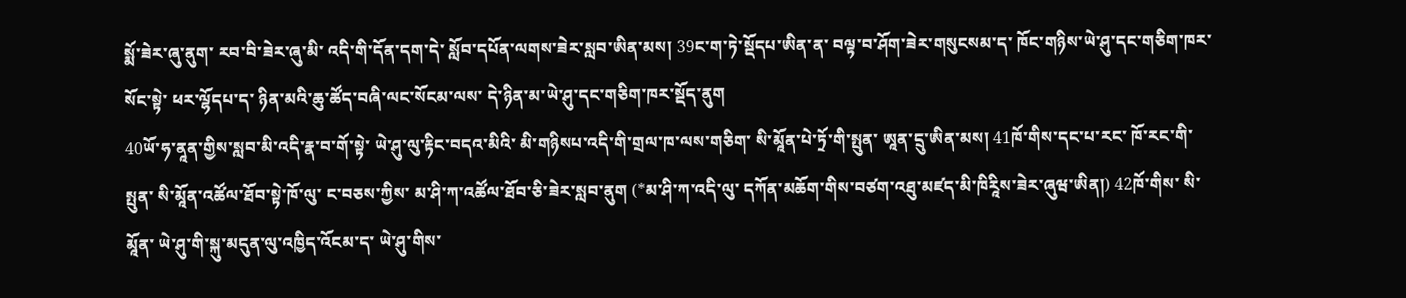སྨོ་ཟེར་ཞུ་ནུག་ རབ་བི་ཟེར་ཞུ་མི་ འདི་གི་དོན་དག་དེ་ སློབ་དཔོན་ལགས་ཟེར་སླབ་ཨིན་མས། 39ང་ག་ཏེ་སྡོདཔ་ཨིན་ན་ བལྟ་བ་ཤོག་ཟེར་གསུངསམ་ད་ ཁོང་གཉིས་ཡེ་ཤུ་དང་གཅིག་ཁར་སོང་སྟེ་ ཕར་ལྷོདཔ་ད་ ཉིན་མའི་ཆུ་ཚོད་བཞི་ལང་སོངམ་ལས་ དེ་ཉིན་མ་ཡེ་ཤུ་དང་གཅིག་ཁར་སྡོད་ནུག
40ཡོ་ཧ་ནཱན་གྱིས་སླབ་མི་འདི་རྣ་བ་གོ་སྟེ་ ཡེ་ཤུ་ལུ་རྟིང་བདའ་མིའི་ མི་གཉིསཔ་འདི་གི་གྲལ་ཁ་ལས་གཅིག་ སི་མཱོན་པེ་ཏྲོ་གི་སྤུན་ ཨཱན་དྲུ་ཨིན་མས། 41ཁོ་གིས་དང་པ་རང་ ཁོ་རང་གི་སྤུན་ སི་མཱོན་འཚོལ་ཐོབ་སྟེ་ཁོ་ལུ་ ང་བཅས་ཀྱིས་ མ་ཤི་ཀ་འཚོལ་ཐོབ་ཅི་ཟེར་སླབ་ནུག (*མ་ཤི་ཀ་འདི་ལུ་ དཀོན་མཆོག་གིས་བཙག་འཐུ་མཛད་མི་ཁིརཱིས་ཟེར་ཞུཝ་ཨིན།) 42ཁོ་གིས་ སི་མཱོན་ ཡེ་ཤུ་གི་སྐུ་མདུན་ལུ་འཁྱིད་འོངམ་ད་ ཡེ་ཤུ་གིས་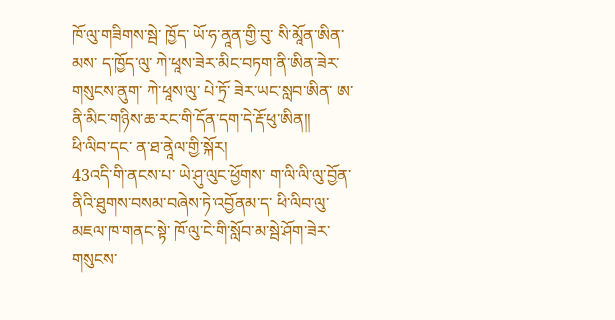ཁོ་ལུ་གཟིགས་སྦེ་ ཁྱོད་ ཡོ་ཧ་ནཱན་གྱི་བུ་ སི་མཱོན་ཨིན་མས་ ད་ཁྱོད་ལུ་ ཀེ་ཕཱས་ཟེར་མིང་བཏག་ནི་ཨིན་ཟེར་གསུངས་ནུག་ ཀེ་ཕཱས་ལུ་ པེ་ཏྲོ་ ཟེར་ཡང་སླབ་ཨིན་ ཨ་ནི་མིང་གཉིས་ཆ་རང་གི་དོན་དག་དེ་རྡོ་ཕུ་ཨིན།།
ཕི་ལིབ་དང་ ན་ཐ་ནཱེལ་གྱི་སྐོར།
43འདི་གི་ནངས་པ་ ཡེ་ཤུ་ལུང་ཕྱོགས་ ག་ལི་ལི་ལུ་བྱོན་ནིའི་ཐུགས་བསམ་བཞེས་ཏེ་འབྱོནམ་ད་ ཕི་ལིབ་ལུ་མཇལ་ཁ་གནང་སྟེ་ ཁོ་ལུ་ངེ་གི་སློབ་མ་སྦེ་ཤོག་ཟེར་གསུངས་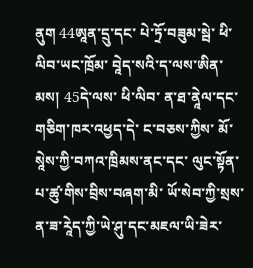ནུག 44ཨཱན་དྲུ་དང་ པེ་ཏྲོ་བཟུམ་སྦེ་ ཕི་ལིབ་ཡང་ཁྲོམ་ བཱེད་སའི་ད་ལས་ཨིན་མས། 45དེ་ལས་ ཕི་ལིབ་ ན་ཐ་ནཱེལ་དང་གཅིག་ཁར་འཕྱད་དེ་ ང་བཅས་ཀྱིས་ མོ་སཱེས་ཀྱི་བཀའ་ཁྲིམས་ནང་དང་ ལུང་སྟོན་པ་ཚུ་གིས་བྲིས་བཞག་མི་ ཡོ་སེབ་ཀྱི་སྲས་ ན་ཟ་རཱེད་ཀྱི་ཡེ་ཤུ་དང་མཇལ་ཡི་ཟེར་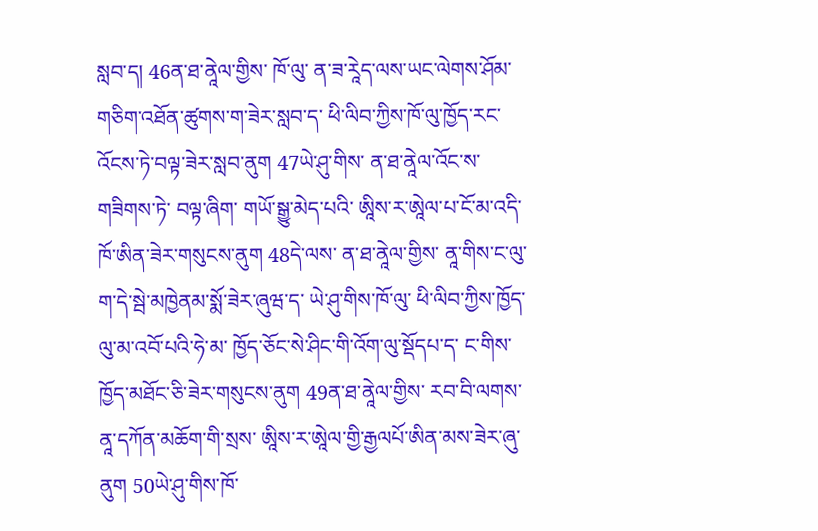སླབ་ད། 46ན་ཐ་ནཱེལ་གྱིས་ ཁོ་ལུ་ ན་ཟ་རཱེད་ལས་ཡང་ལེགས་ཤོམ་གཅིག་འཐོན་ཚུགས་ག་ཟེར་སླབ་ད་ ཕི་ལིབ་ཀྱིས་ཁོ་ལུ་ཁྱོད་རང་འོངས་ཏེ་བལྟ་ཟེར་སླབ་ནུག 47ཡེ་ཤུ་གིས་ ན་ཐ་ནཱེལ་འོང་ས་གཟིགས་ཏེ་ བལྟ་ཞིག་ གཡོ་སྒྱུ་མེད་པའི་ ཨཱིས་ར་ཨཱེལ་པ་ངོ་མ་འདི་ ཁོ་ཨིན་ཟེར་གསུངས་ནུག 48དེ་ལས་ ན་ཐ་ནཱེལ་གྱིས་ ནཱ་གིས་ང་ལུ་ག་དེ་སྦེ་མཁྱེནམ་སྨོ་ཟེར་ཞུཝ་ད་ ཡེ་ཤུ་གིས་ཁོ་ལུ་ ཕི་ལིབ་ཀྱིས་ཁྱོད་ལུ་མ་འབོ་པའི་ཧེ་མ་ ཁྱོད་ཅོང་སེ་ཤིང་གི་འོག་ལུ་སྡོདཔ་ད་ ང་གིས་ཁྱོད་མཐོང་ཅི་ཟེར་གསུངས་ནུག 49ན་ཐ་ནཱེལ་གྱིས་ རབ་བི་ལགས་ ནཱ་དཀོན་མཆོག་གི་སྲས་ ཨཱིས་ར་ཨཱེལ་གྱི་རྒྱལཔོ་ཨིན་མས་ཟེར་ཞུ་ནུག 50ཡེ་ཤུ་གིས་ཁོ་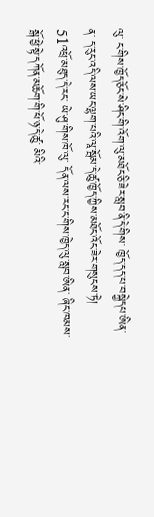ལུ་ ང་གིས་ཁྱོད་ཅོང་སེ་ཤིང་གི་འོག་ལུ་མཐོང་ཅི་ཟེར་སླབ་ནི་དེ་གིས་ ཁྱོད་དད་པ་བསྐྱེདཔ་ཨིན་ན་ ད་རུང་འདི་ལས་ཡང་ལྷག་པའི་ལཱ་སྦོམ་དེ་ཚུ་ཁྱོད་ཀྱིས་མཐོང་འོང་ཟེར་གསུངས་ཏེ། 51འཕྲོ་མཐུད་དེ་རང་ ཡེ་ཤུ་གིས་ཁོ་ལུ་ དོན་ལས་རང་ང་གིས་ཁྱེད་ལུ་སླབ་ཨིན་ ཞིང་ཁམས་སྒོ་ཕྱེ་སྟེ་དཀོན་མཆོག་གི་ཕོ་ཉ་དེ་ཚུ་ མིའི་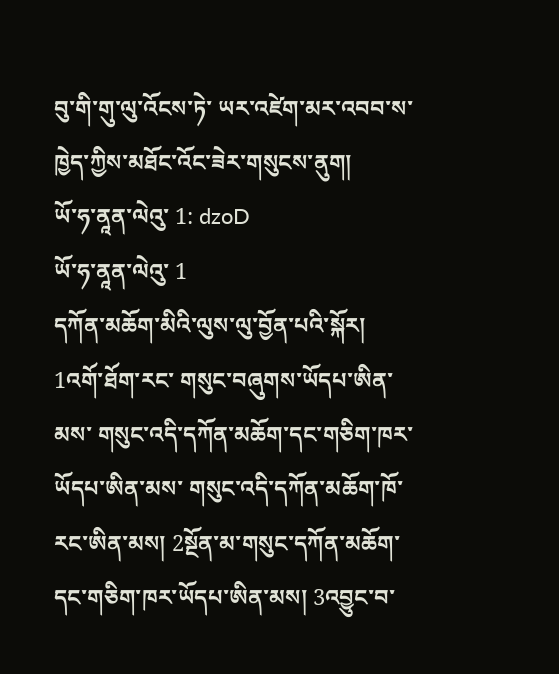བུ་གི་གུ་ལུ་འོངས་ཏེ་ ཡར་འཛེག་མར་འབབ་ས་ ཁྱེད་ཀྱིས་མཐོང་འོང་ཟེར་གསུངས་ནུག།
ཡོ་ཧ་ནཱན་ལེའུ་ 1: dzoD
ཡོ་ཧ་ནཱན་ལེའུ་ 1
དཀོན་མཆོག་མིའི་ལུས་ལུ་བྱོན་པའི་སྐོར།
1འགོ་ཐོག་རང་ གསུང་བཞུགས་ཡོདཔ་ཨིན་མས་ གསུང་འདི་དཀོན་མཆོག་དང་གཅིག་ཁར་ཡོདཔ་ཨིན་མས་ གསུང་འདི་དཀོན་མཆོག་ཁོ་རང་ཨིན་མས། 2སྔོན་མ་གསུང་དཀོན་མཆོག་དང་གཅིག་ཁར་ཡོདཔ་ཨིན་མས། 3འབྱུང་བ་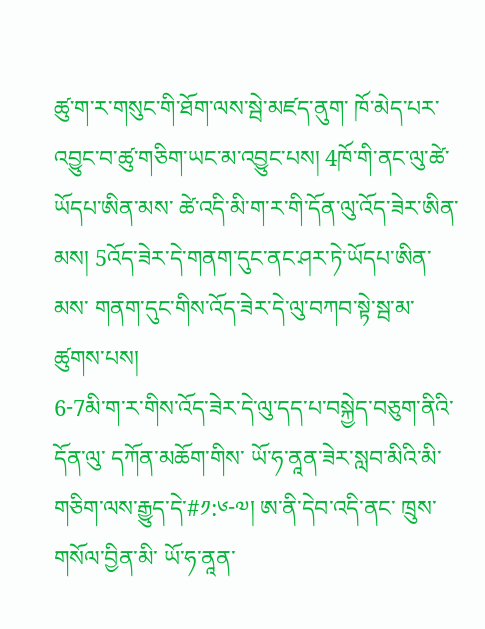ཚུ་ག་ར་གསུང་གི་ཐོག་ལས་སྦེ་མཛད་ནུག་ ཁོ་མེད་པར་འབྱུང་བ་ཚུ་གཅིག་ཡང་མ་འབྱུང་པས། 4ཁོ་གི་ནང་ལུ་ཚེ་ཡོདཔ་ཨིན་མས་ ཚེ་འདི་མི་ག་ར་གི་དོན་ལུ་འོད་ཟེར་ཨིན་མས། 5འོད་ཟེར་དེ་གནག་དུང་ནང་ཤར་ཏེ་ཡོདཔ་ཨིན་མས་ གནག་དུང་གིས་འོད་ཟེར་དེ་ལུ་བཀབ་སྟེ་སྦ་མ་ཚུགས་པས།
6-7མི་ག་ར་གིས་འོད་ཟེར་དེ་ལུ་དད་པ་བསྐྱེད་བཅུག་ནིའི་དོན་ལུ་ དཀོན་མཆོག་གིས་ ཡོ་ཧ་ནཱན་ཟེར་སླབ་མིའི་མི་གཅིག་ལས་རྒྱུད་དེ་#༡:༦-༧། ཨ་ནི་དེབ་འདི་ནང་ ཁྲུས་གསོལ་བྱིན་མི་ ཡོ་ཧ་ནཱན་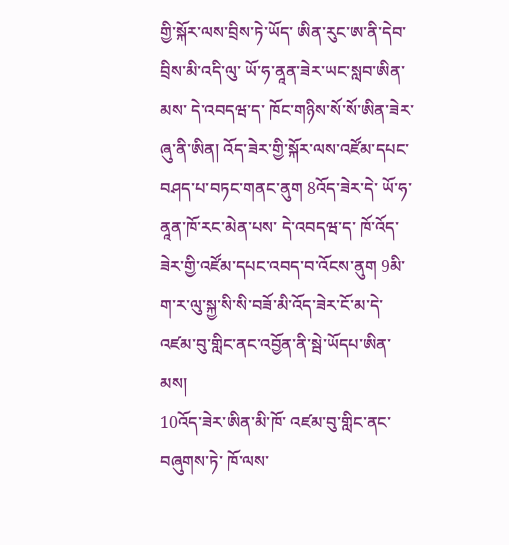གྱི་སྐོར་ལས་བྲིས་ཏེ་ཡོད་ ཨིན་རུང་ཨ་ནི་དེབ་བྲིས་མི་འདི་ལུ་ ཡོ་ཧ་ནཱན་ཟེར་ཡང་སླབ་ཨིན་མས་ དེ་འབདཝ་ད་ ཁོང་གཉིས་སོ་སོ་ཨིན་ཟེར་ཞུ་ནི་ཨིན། འོད་ཟེར་གྱི་སྐོར་ལས་འཛོམ་དཔང་བཤད་པ་བཏང་གནང་ནུག 8འོད་ཟེར་དེ་ ཡོ་ཧ་ནཱན་ཁོ་རང་མེན་པས་ དེ་འབདཝ་ད་ ཁོ་འོད་ཟེར་གྱི་འཛོམ་དཔང་འབད་བ་འོངས་ནུག 9མི་ག་ར་ལུ་སྐྱ་སི་སི་བཟོ་མི་འོད་ཟེར་ངོ་མ་དེ་ འཛམ་བུ་གླིང་ནང་འབྱོན་ནི་སྦེ་ཡོདཔ་ཨིན་མས།
10འོད་ཟེར་ཨིན་མི་ཁོ་ འཛམ་བུ་གླིང་ནང་བཞུགས་ཏེ་ ཁོ་ལས་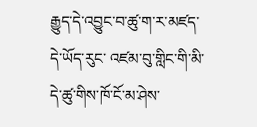རྒྱུད་དེ་འབྱུང་བ་ཚུ་ག་ར་མཛད་དེ་ཡོད་རུང་ འཛམ་བུ་གླིང་གི་མི་དེ་ཚུ་གིས་ཁོ་ངོ་མ་ཤེས་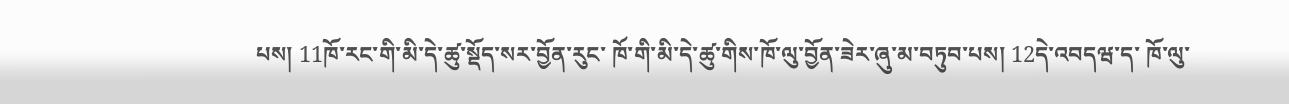པས། 11ཁོ་རང་གི་མི་དེ་ཚུ་སྡོད་སར་བྱོན་རུང་ ཁོ་གི་མི་དེ་ཚུ་གིས་ཁོ་ལུ་བྱོན་ཟེར་ཞུ་མ་བཏུབ་པས། 12དེ་འབདཝ་ད་ ཁོ་ལུ་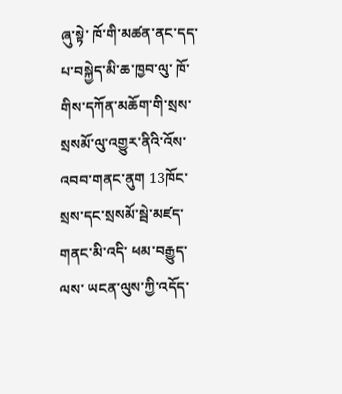ཞུ་སྟེ་ ཁོ་གི་མཚན་ནང་དད་པ་བསྐྱེད་མི་ཆ་ཁྱབ་ལུ་ ཁོ་གིས་དཀོན་མཆོག་གི་སྲས་སྲསམོ་ལུ་འགྱུར་ནིའི་འོས་འབབ་གནང་ནུག 13ཁོང་སྲས་དང་སྲསམོ་སྦེ་མཛད་གནང་མི་འདི་ ཕམ་བརྒྱུད་ལས་ ཡངན་ལུས་ཀྱི་འདོད་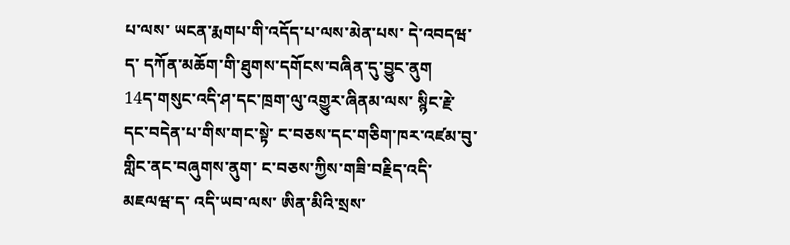པ་ལས་ ཡངན་རྨགཔ་གི་འདོད་པ་ལས་མེན་པས་ དེ་འབདཝ་ད་ དཀོན་མཆོག་གི་ཐུགས་དགོངས་བཞིན་དུ་བྱུང་ནུག
14ད་གསུང་འདི་ཤ་དང་ཁྲག་ལུ་འགྱུར་ཞིནམ་ལས་ སྙིང་རྗེ་དང་བདེན་པ་གིས་གང་སྟེ་ ང་བཅས་དང་གཅིག་ཁར་འཛམ་བུ་གླིང་ནང་བཞུགས་ནུག་ ང་བཅས་ཀྱིས་གཟི་བརྗིད་འདི་མཇལཝ་ད་ འདི་ཡབ་ལས་ ཨིན་མིའི་སྲས་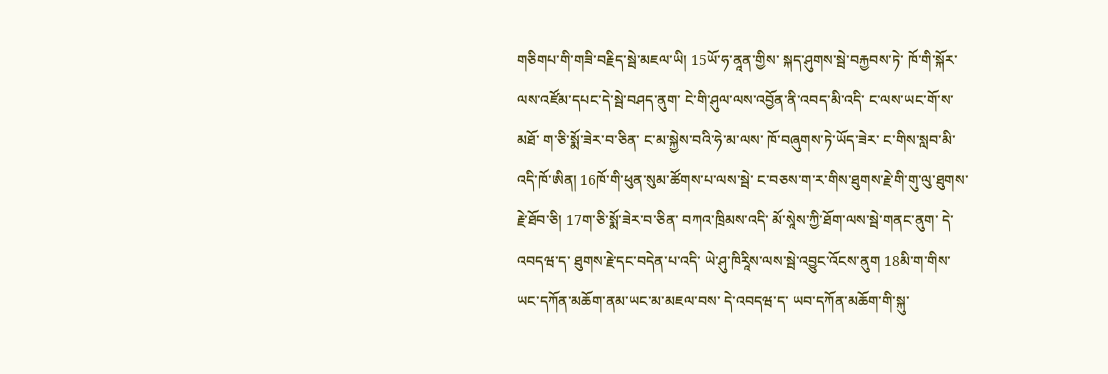གཅིགཔ་གི་གཟི་བརྗིད་སྦེ་མཇལ་ཡི། 15ཡོ་ཧ་ནཱན་གྱིས་ སྐད་ཤུགས་སྦེ་བརྐྱབས་ཏེ་ ཁོ་གི་སྐོར་ལས་འཛོམ་དཔང་དེ་སྦེ་བཤད་ནུག་ ངེ་གི་ཤུལ་ལས་འབྱོན་ནི་འབད་མི་འདི་ ང་ལས་ཡང་གོ་ས་མཐོ་ ག་ཅི་སྨོ་ཟེར་བ་ཅིན་ ང་མ་སྐྱེས་བའི་ཧེ་མ་ལས་ ཁོ་བཞུགས་ཏེ་ཡོད་ཟེར་ ང་གིས་སླབ་མི་འདི་ཁོ་ཨིན། 16ཁོ་གི་ཕུན་སུམ་ཚོགས་པ་ལས་སྦེ་ ང་བཅས་ག་ར་གིས་ཐུགས་རྗེ་གི་གུ་ལུ་ཐུགས་རྗེ་ཐོབ་ཅི། 17ག་ཅི་སྨོ་ཟེར་བ་ཅིན་ བཀའ་ཁྲིམས་འདི་ མོ་སཱེས་ཀྱི་ཐོག་ལས་སྦེ་གནང་ནུག་ དེ་འབདཝ་ད་ ཐུགས་རྗེ་དང་བདེན་པ་འདི་ ཡེ་ཤུ་ཁིརཱིས་ལས་སྦེ་འབྱུང་འོངས་ནུག 18མི་ག་གིས་ཡང་དཀོན་མཆོག་ནམ་ཡང་མ་མཇལ་བས་ དེ་འབདཝ་ད་ ཡབ་དཀོན་མཆོག་གི་སྐུ་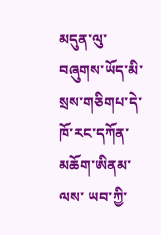མདུན་ལུ་ བཞུགས་ཡོད་མི་སྲས་གཅིགཔ་དེ་ ཁོ་རང་དཀོན་མཆོག་ཨིནམ་ལས་ ཡབ་ཀྱི་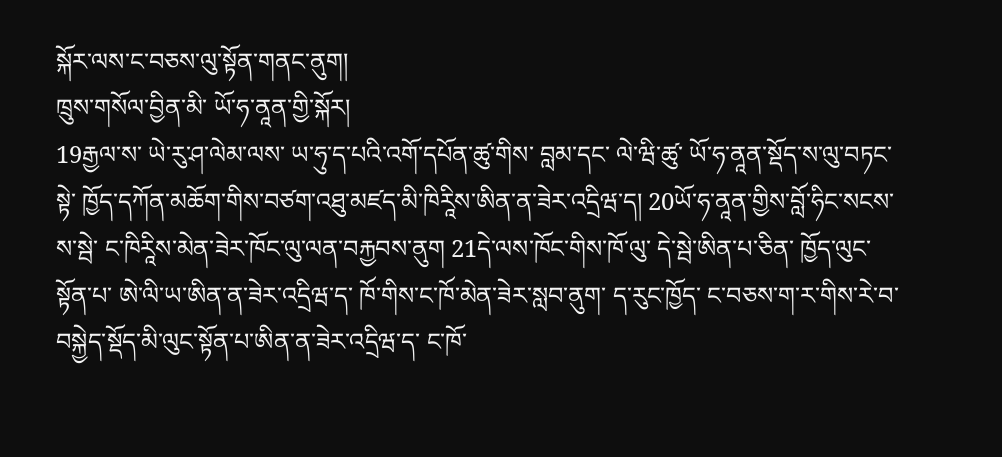སྐོར་ལས་ང་བཅས་ལུ་སྟོན་གནང་ནུག།
ཁྲུས་གསོལ་བྱིན་མི་ ཡོ་ཧ་ནཱན་གྱི་སྐོར།
19རྒྱལ་ས་ ཡེ་རུ་ཤ་ལེམ་ལས་ ཡ་ཧུ་ད་པའི་འགོ་དཔོན་ཚུ་གིས་ བླམ་དང་ ལེ་ཝི་ཚུ་ ཡོ་ཧ་ནཱན་སྡོད་ས་ལུ་བཏང་སྟེ་ ཁྱོད་དཀོན་མཆོག་གིས་བཙག་འཐུ་མཛད་མི་ཁིརཱིས་ཨིན་ན་ཟེར་འདྲིཝ་ད། 20ཡོ་ཧ་ནཱན་གྱིས་བློ་ཧིང་སངས་ས་སྦེ་ ང་ཁིརཱིས་མེན་ཟེར་ཁོང་ལུ་ལན་བརྐྱབས་ནུག 21དེ་ལས་ཁོང་གིས་ཁོ་ལུ་ དེ་སྦེ་ཨིན་པ་ཅིན་ ཁྱོད་ལུང་སྟོན་པ་ ཨེ་ལི་ཡ་ཨིན་ན་ཟེར་འདྲིཝ་ད་ ཁོ་གིས་ང་ཁོ་མེན་ཟེར་སླབ་ནུག་ ད་རུང་ཁྱོད་ ང་བཅས་ག་ར་གིས་རེ་བ་བསྐྱེད་སྡོད་མི་ལུང་སྟོན་པ་ཨིན་ན་ཟེར་འདྲིཝ་ད་ ང་ཁོ་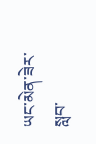ཡང་མེན་ཟེར་སླབ་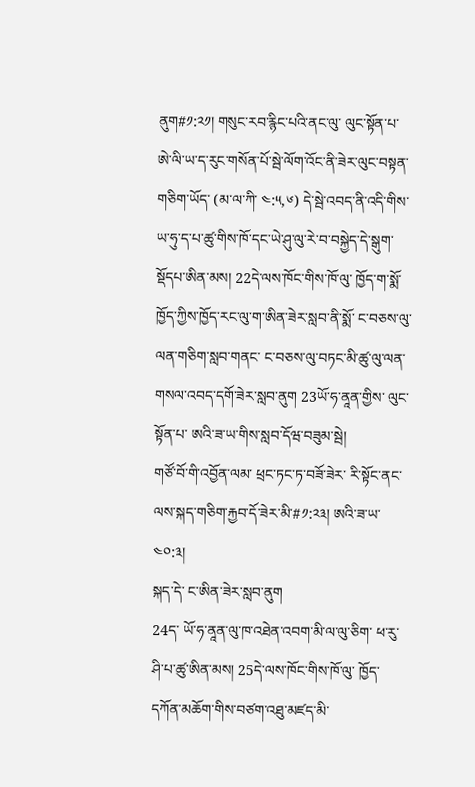ནུག#༡:༢༡། གསུང་རབ་རྙིང་པའི་ནང་ལུ་ ལུང་སྟོན་པ་ ཨེ་ལི་ཡ་ད་རུང་གསོན་པོ་སྦེ་ལོག་འོང་ནི་ཟེར་ལུང་བསྟན་གཅིག་ཡོད་ (མ་ལ་ཀི་ ༤:༥,༦) དེ་སྦེ་འབད་ནི་འདི་གིས་ ཡ་ཧུ་ད་པ་ཚུ་གིས་ཁོ་དང་ཡེ་ཤུ་ལུ་རེ་བ་བསྐྱེད་དེ་སྒུག་སྡོདཔ་ཨིན་མས། 22དེ་ལས་ཁོང་གིས་ཁོ་ལུ་ ཁྱོད་ག་སྨོ་ ཁྱོད་ཀྱིས་ཁྱོད་རང་ལུ་ག་ཨིན་ཟེར་སླབ་ནི་སྨོ་ ང་བཅས་ལུ་ལན་གཅིག་སླབ་གནང་ ང་བཅས་ལུ་བཏང་མི་ཚུ་ལུ་ལན་གསལ་འབད་དགོ་ཟེར་སླབ་ནུག 23ཡོ་ཧ་ནཱན་གྱིས་ ལུང་སྟོན་པ་ ཨའི་ཟ་ཡ་གིས་སླབ་དོཝ་བཟུམ་སྦེ།
གཙོ་བོ་གི་འབྱོན་ལམ་ ཕྲང་ཏང་ཏ་བཟོ་ཟེར་ རི་སྟོང་ནང་ལས་སྐད་གཅིག་རྐྱབ་དོ་ཟེར་མི་#༡:༢༣། ཨའི་ཟ་ཡ་ ༤༠:༣།
སྐད་དེ་ ང་ཨིན་ཟེར་སླབ་ནུག
24ད་ ཡོ་ཧ་ནཱན་ལུ་ཁ་འཐེན་འབག་མི་ལ་ལུ་ཅིག་ ཕ་རུ་ཤི་པ་ཚུ་ཨིན་མས། 25དེ་ལས་ཁོང་གིས་ཁོ་ལུ་ ཁྱོད་དཀོན་མཆོག་གིས་བཙག་འཐུ་མཛད་མི་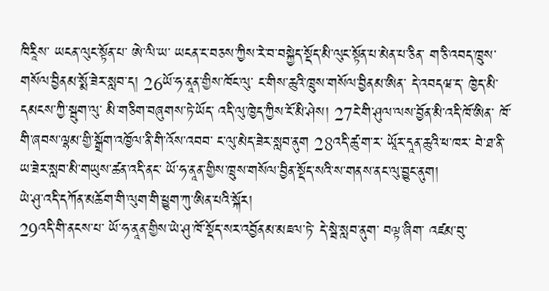ཁིརཱིས་ ཡངན་ལུང་སྟོན་པ་ ཨེ་ལི་ཡ་ ཡངན་ང་བཅས་ཀྱིས་རེ་བ་བསྐྱེད་སྡོད་མི་ལུང་སྟོན་པ་མེན་པ་ཅིན་ ག་ཅི་འབད་ཁྲུས་གསོལ་བྱིནམ་སྨོ་ཟེར་སླབ་ད། 26ཡོ་ཧ་ནཱན་གྱིས་ཁོང་ལུ་ ང་གིས་ཆུའི་ཁྲུས་གསོལ་བྱིནམ་ཨིན་ དེ་འབདཝ་ད་ ཁྱེད་མི་དམངས་ཀྱི་སྦུག་ལུ་ མི་གཅིག་བཞུགས་ཏེ་ཡོད་ འདི་ལུ་ཁྱེད་ཀྱིས་ངོ་མི་ཤེས། 27ངེ་གི་ཤུལ་ལས་བྱོན་མི་འདི་ཁོ་ཨིན་ ཁོ་གི་ཞབས་ལྷམ་གྱི་སྒྲོག་འཁྱོལ་ནི་གི་འོས་འབབ་ ང་ལུ་མེད་ཟེར་སླབ་ནུག 28འདི་ཚུ་ག་ར་ ཡཱོར་དཱན་ཆུའི་ཕ་ཁར་ བེ་ཐ་ནི་ཡ་ཟེར་སླབ་མི་གཡུས་ཚན་འདི་ནང་ ཡོ་ཧ་ནཱན་གྱིས་ཁྲུས་གསོལ་བྱིན་སྡོད་སའི་ས་གནས་ནང་ལུ་བྱུང་ནུག།
ཡེ་ཤུ་འདི་དཀོན་མཆོག་གི་ལུག་གི་ཕྱུག་ཀུ་ཨིན་པའི་སྐོར།
29འདི་གི་ནངས་པ་ ཡོ་ཧ་ནཱན་གྱིས་ཡེ་ཤུ་ཁོ་སྡོད་སར་འབྱོནམ་མཇལ་ཏེ་ དེ་སྦེ་སླབ་ནུག་ བལྟ་ཞིག་ འཛམ་བུ་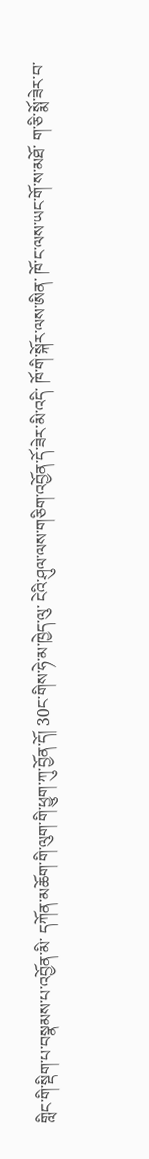གླིང་གི་སྡིག་པ་བསྣམས་པ་འབྱོན་མི་ དཀོན་མཆོག་གི་ལུག་གི་ཕྱུག་ཀུ་བྱོན་དོ། 30ང་གིས་ཧེ་མ་ཁྱེད་ལུ་ ངེའི་ཤུལ་ལས་གཅིག་འབྱོན་དོ་ཟེར་མི་འདི་ ཁོ་གི་སྐོར་ལས་ཨིན་ ཁོ་ང་ལས་ཡང་གོ་ས་མཐོ་ ག་ཅི་སྨོ་ཟེར་བ་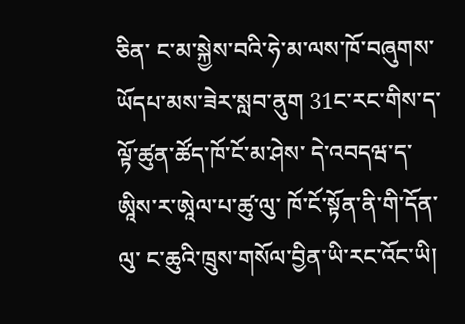ཅིན་ ང་མ་སྐྱེས་བའི་ཧེ་མ་ལས་ཁོ་བཞུགས་ཡོདཔ་མས་ཟེར་སླབ་ནུག 31ང་རང་གིས་ད་ལྟོ་ཚུན་ཚོད་ཁོ་ངོ་མ་ཤེས་ དེ་འབདཝ་ད་ ཨཱིས་ར་ཨཱེལ་པ་ཚུ་ལུ་ ཁོ་ངོ་སྟོན་ནི་གི་དོན་ལུ་ ང་ཆུའི་ཁྲུས་གསོལ་བྱིན་ཡི་རང་འོང་ཡི།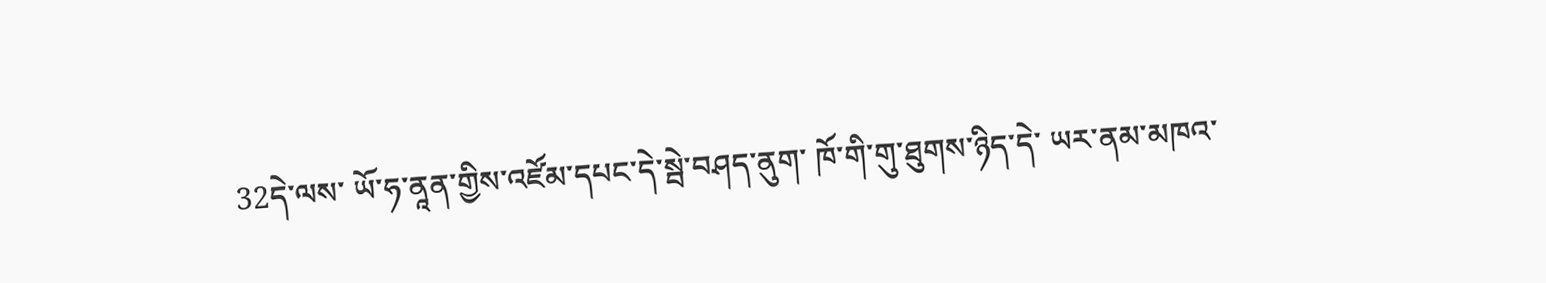32དེ་ལས་ ཡོ་ཧ་ནཱན་གྱིས་འཛོམ་དཔང་དེ་སྦེ་བཤད་ནུག་ ཁོ་གི་གུ་ཐུགས་ཉིད་དེ་ ཡར་ནམ་མཁའ་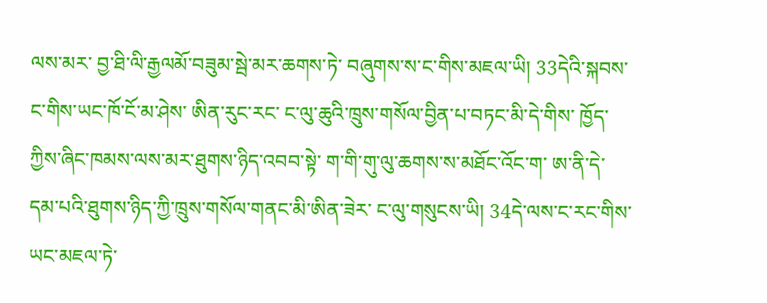ལས་མར་ བྱ་ཐི་ལི་རྒྱལམོ་བཟུམ་སྦེ་མར་ཆགས་ཏེ་ བཞུགས་ས་ང་གིས་མཇལ་ཡི། 33དེའི་སྐབས་ང་གིས་ཡང་ཁོ་ངོ་མ་ཤེས་ ཨིན་རུང་རང་ ང་ལུ་ཆུའི་ཁྲུས་གསོལ་བྱིན་པ་བཏང་མི་དེ་གིས་ ཁྱོད་ཀྱིས་ཞིང་ཁམས་ལས་མར་ཐུགས་ཉིད་འབབ་སྟེ་ ག་གི་གུ་ལུ་ཆགས་ས་མཐོང་འོང་ག་ ཨ་ནི་དེ་ དམ་པའི་ཐུགས་ཉིད་ཀྱི་ཁྲུས་གསོལ་གནང་མི་ཨིན་ཟེར་ ང་ལུ་གསུངས་ཡི། 34དེ་ལས་ང་རང་གིས་ཡང་མཇལ་ཏེ་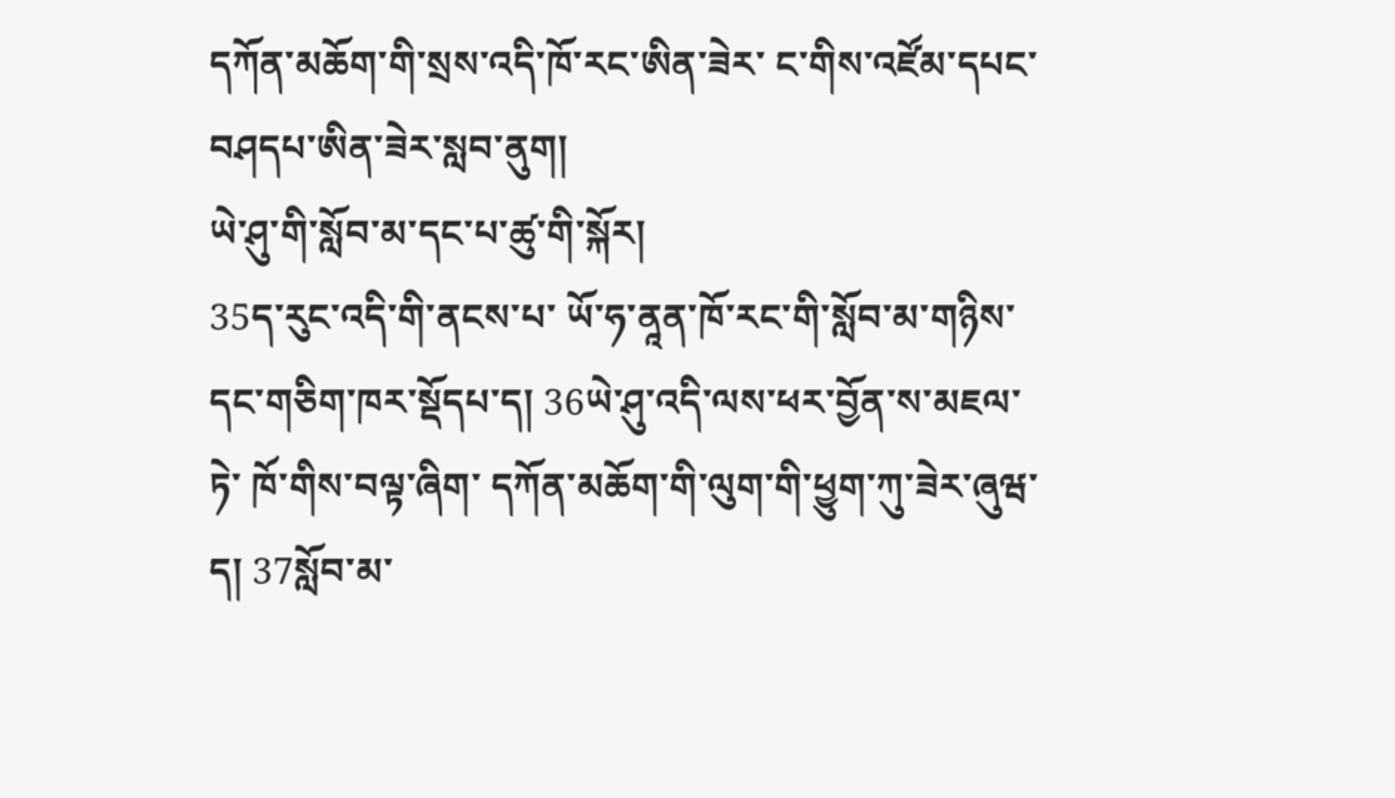དཀོན་མཆོག་གི་སྲས་འདི་ཁོ་རང་ཨིན་ཟེར་ ང་གིས་འཛོམ་དཔང་བཤདཔ་ཨིན་ཟེར་སླབ་ནུག།
ཡེ་ཤུ་གི་སློབ་མ་དང་པ་ཚུ་གི་སྐོར།
35ད་རུང་འདི་གི་ནངས་པ་ ཡོ་ཧ་ནཱན་ཁོ་རང་གི་སློབ་མ་གཉིས་དང་གཅིག་ཁར་སྡོདཔ་ད། 36ཡེ་ཤུ་འདི་ལས་ཕར་བྱོན་ས་མཇལ་ཏེ་ ཁོ་གིས་བལྟ་ཞིག་ དཀོན་མཆོག་གི་ལུག་གི་ཕྱུག་ཀུ་ཟེར་ཞུཝ་ད། 37སློབ་མ་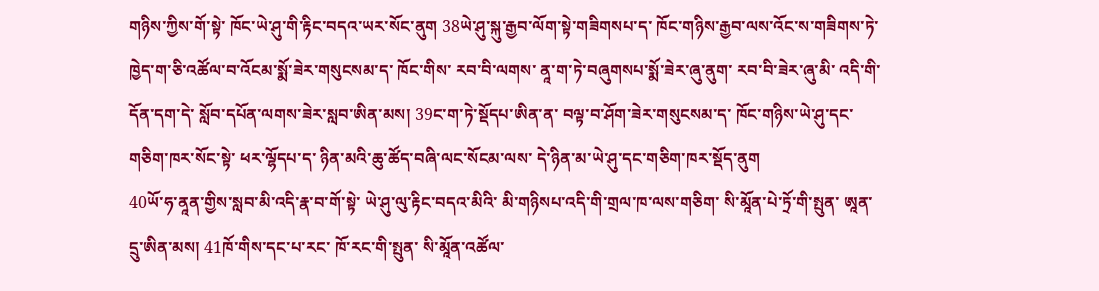གཉིས་ཀྱིས་གོ་སྟེ་ ཁོང་ཡེ་ཤུ་གི་རྟིང་བདའ་ཡར་སོང་ནུག 38ཡེ་ཤུ་སྐུ་རྒྱབ་ལོག་སྟེ་གཟིགསཔ་ད་ ཁོང་གཉིས་རྒྱབ་ལས་འོང་ས་གཟིགས་ཏེ་ ཁྱེད་ག་ཅི་འཚོལ་བ་འོངམ་སྨོ་ཟེར་གསུངསམ་ད་ ཁོང་གིས་ རབ་བི་ལགས་ ནཱ་ག་ཏེ་བཞུགསཔ་སྨོ་ཟེར་ཞུ་ནུག་ རབ་བི་ཟེར་ཞུ་མི་ འདི་གི་དོན་དག་དེ་ སློབ་དཔོན་ལགས་ཟེར་སླབ་ཨིན་མས། 39ང་ག་ཏེ་སྡོདཔ་ཨིན་ན་ བལྟ་བ་ཤོག་ཟེར་གསུངསམ་ད་ ཁོང་གཉིས་ཡེ་ཤུ་དང་གཅིག་ཁར་སོང་སྟེ་ ཕར་ལྷོདཔ་ད་ ཉིན་མའི་ཆུ་ཚོད་བཞི་ལང་སོངམ་ལས་ དེ་ཉིན་མ་ཡེ་ཤུ་དང་གཅིག་ཁར་སྡོད་ནུག
40ཡོ་ཧ་ནཱན་གྱིས་སླབ་མི་འདི་རྣ་བ་གོ་སྟེ་ ཡེ་ཤུ་ལུ་རྟིང་བདའ་མིའི་ མི་གཉིསཔ་འདི་གི་གྲལ་ཁ་ལས་གཅིག་ སི་མཱོན་པེ་ཏྲོ་གི་སྤུན་ ཨཱན་དྲུ་ཨིན་མས། 41ཁོ་གིས་དང་པ་རང་ ཁོ་རང་གི་སྤུན་ སི་མཱོན་འཚོལ་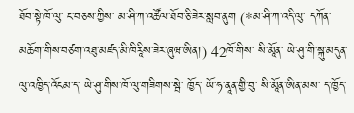ཐོབ་སྟེ་ཁོ་ལུ་ ང་བཅས་ཀྱིས་ མ་ཤི་ཀ་འཚོལ་ཐོབ་ཅི་ཟེར་སླབ་ནུག (*མ་ཤི་ཀ་འདི་ལུ་ དཀོན་མཆོག་གིས་བཙག་འཐུ་མཛད་མི་ཁིརཱིས་ཟེར་ཞུཝ་ཨིན།) 42ཁོ་གིས་ སི་མཱོན་ ཡེ་ཤུ་གི་སྐུ་མདུན་ལུ་འཁྱིད་འོངམ་ད་ ཡེ་ཤུ་གིས་ཁོ་ལུ་གཟིགས་སྦེ་ ཁྱོད་ ཡོ་ཧ་ནཱན་གྱི་བུ་ སི་མཱོན་ཨིན་མས་ ད་ཁྱོད་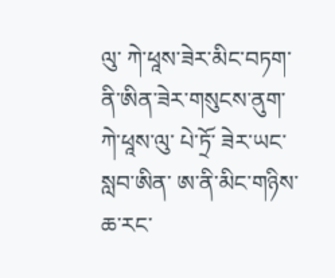ལུ་ ཀེ་ཕཱས་ཟེར་མིང་བཏག་ནི་ཨིན་ཟེར་གསུངས་ནུག་ ཀེ་ཕཱས་ལུ་ པེ་ཏྲོ་ ཟེར་ཡང་སླབ་ཨིན་ ཨ་ནི་མིང་གཉིས་ཆ་རང་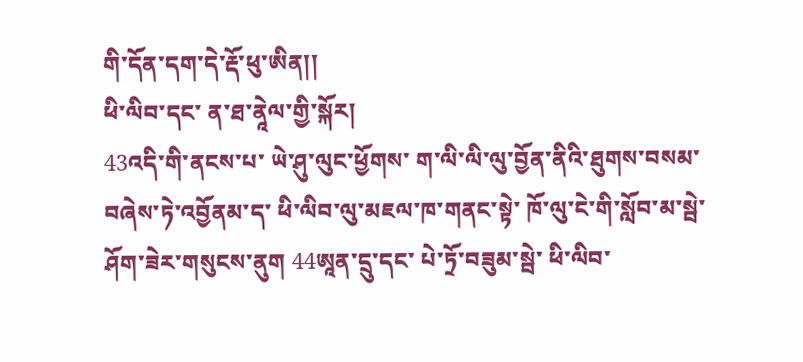གི་དོན་དག་དེ་རྡོ་ཕུ་ཨིན།།
ཕི་ལིབ་དང་ ན་ཐ་ནཱེལ་གྱི་སྐོར།
43འདི་གི་ནངས་པ་ ཡེ་ཤུ་ལུང་ཕྱོགས་ ག་ལི་ལི་ལུ་བྱོན་ནིའི་ཐུགས་བསམ་བཞེས་ཏེ་འབྱོནམ་ད་ ཕི་ལིབ་ལུ་མཇལ་ཁ་གནང་སྟེ་ ཁོ་ལུ་ངེ་གི་སློབ་མ་སྦེ་ཤོག་ཟེར་གསུངས་ནུག 44ཨཱན་དྲུ་དང་ པེ་ཏྲོ་བཟུམ་སྦེ་ ཕི་ལིབ་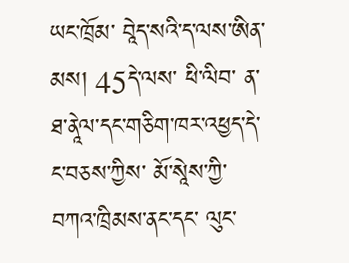ཡང་ཁྲོམ་ བཱེད་སའི་ད་ལས་ཨིན་མས། 45དེ་ལས་ ཕི་ལིབ་ ན་ཐ་ནཱེལ་དང་གཅིག་ཁར་འཕྱད་དེ་ ང་བཅས་ཀྱིས་ མོ་སཱེས་ཀྱི་བཀའ་ཁྲིམས་ནང་དང་ ལུང་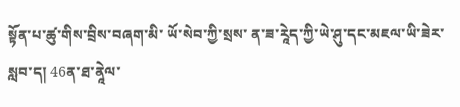སྟོན་པ་ཚུ་གིས་བྲིས་བཞག་མི་ ཡོ་སེབ་ཀྱི་སྲས་ ན་ཟ་རཱེད་ཀྱི་ཡེ་ཤུ་དང་མཇལ་ཡི་ཟེར་སླབ་ད། 46ན་ཐ་ནཱེལ་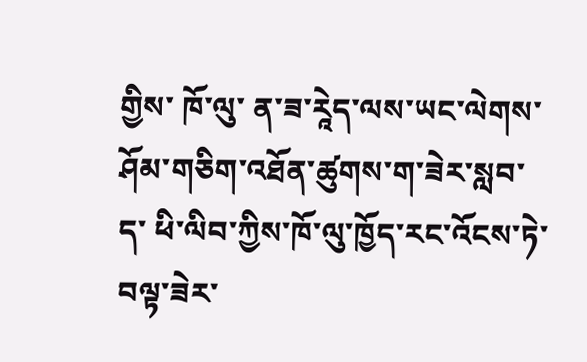གྱིས་ ཁོ་ལུ་ ན་ཟ་རཱེད་ལས་ཡང་ལེགས་ཤོམ་གཅིག་འཐོན་ཚུགས་ག་ཟེར་སླབ་ད་ ཕི་ལིབ་ཀྱིས་ཁོ་ལུ་ཁྱོད་རང་འོངས་ཏེ་བལྟ་ཟེར་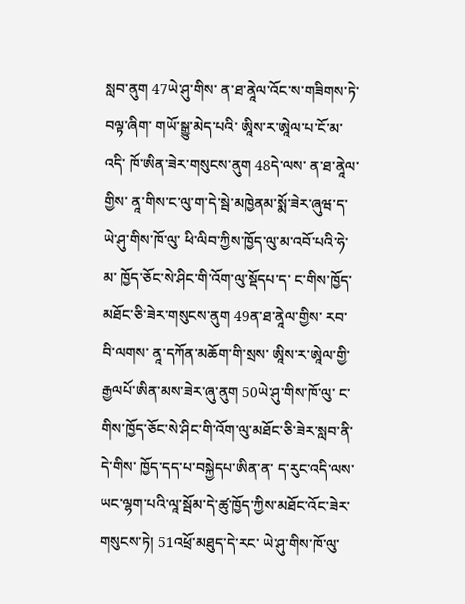སླབ་ནུག 47ཡེ་ཤུ་གིས་ ན་ཐ་ནཱེལ་འོང་ས་གཟིགས་ཏེ་ བལྟ་ཞིག་ གཡོ་སྒྱུ་མེད་པའི་ ཨཱིས་ར་ཨཱེལ་པ་ངོ་མ་འདི་ ཁོ་ཨིན་ཟེར་གསུངས་ནུག 48དེ་ལས་ ན་ཐ་ནཱེལ་གྱིས་ ནཱ་གིས་ང་ལུ་ག་དེ་སྦེ་མཁྱེནམ་སྨོ་ཟེར་ཞུཝ་ད་ ཡེ་ཤུ་གིས་ཁོ་ལུ་ ཕི་ལིབ་ཀྱིས་ཁྱོད་ལུ་མ་འབོ་པའི་ཧེ་མ་ ཁྱོད་ཅོང་སེ་ཤིང་གི་འོག་ལུ་སྡོདཔ་ད་ ང་གིས་ཁྱོད་མཐོང་ཅི་ཟེར་གསུངས་ནུག 49ན་ཐ་ནཱེལ་གྱིས་ རབ་བི་ལགས་ ནཱ་དཀོན་མཆོག་གི་སྲས་ ཨཱིས་ར་ཨཱེལ་གྱི་རྒྱལཔོ་ཨིན་མས་ཟེར་ཞུ་ནུག 50ཡེ་ཤུ་གིས་ཁོ་ལུ་ ང་གིས་ཁྱོད་ཅོང་སེ་ཤིང་གི་འོག་ལུ་མཐོང་ཅི་ཟེར་སླབ་ནི་དེ་གིས་ ཁྱོད་དད་པ་བསྐྱེདཔ་ཨིན་ན་ ད་རུང་འདི་ལས་ཡང་ལྷག་པའི་ལཱ་སྦོམ་དེ་ཚུ་ཁྱོད་ཀྱིས་མཐོང་འོང་ཟེར་གསུངས་ཏེ། 51འཕྲོ་མཐུད་དེ་རང་ ཡེ་ཤུ་གིས་ཁོ་ལུ་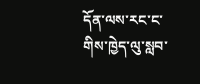དོན་ལས་རང་ང་གིས་ཁྱེད་ལུ་སླབ་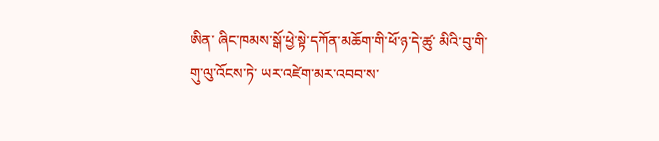ཨིན་ ཞིང་ཁམས་སྒོ་ཕྱེ་སྟེ་དཀོན་མཆོག་གི་ཕོ་ཉ་དེ་ཚུ་ མིའི་བུ་གི་གུ་ལུ་འོངས་ཏེ་ ཡར་འཛེག་མར་འབབ་ས་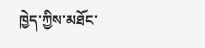ཁྱེད་ཀྱིས་མཐོང་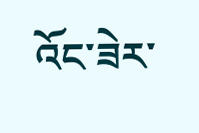འོང་ཟེར་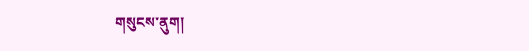གསུངས་ནུག།